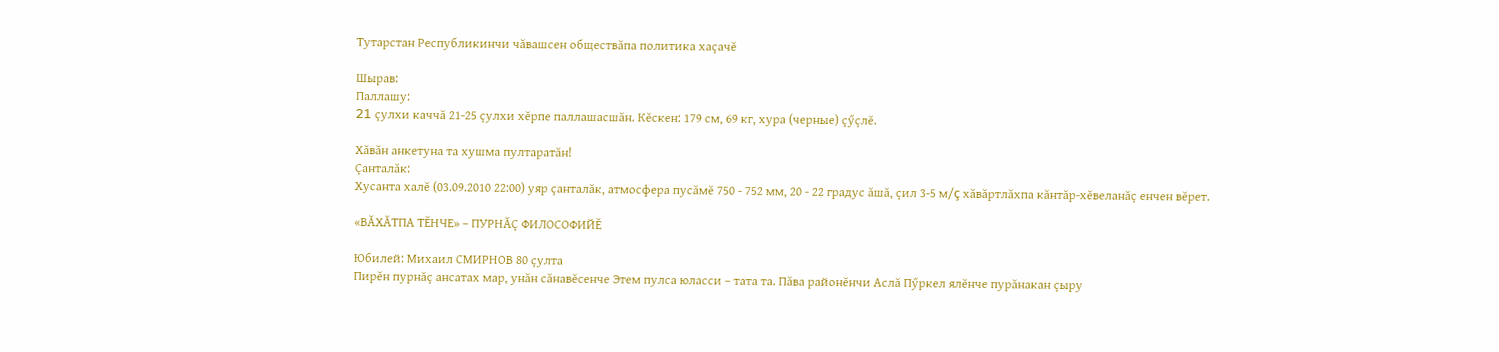Тутарстан Республикинчи чăвашсен обществăпа политика хаçачĕ

Шырав:
Паллашу:
21 çулхи каччă 21-25 çулхи хĕрпе паллашасшăн. Кĕскен: 179 см, 69 кг, хура (черные) çӳçлĕ.

Хăвăн анкетуна та хушма пултаратăн!
Çанталăк:
Хусанта халĕ (03.09.2010 22:00) уяр çанталăк, атмосфера пусăмĕ 750 - 752 мм, 20 - 22 градус ăшă, çил 3-5 м/ç хăвăртлăхпа кăнтăр-хĕвеланăç енчен вĕрет.

«ВĂХĂТПА ТĔНЧЕ» – ПУРНĂÇ ФИЛОСОФИЙĔ

Юбилей: Михаил СМИРНОВ 80 çулта
Пирĕн пурнăç ансатах мар, унăн сăнавĕсенче Этем пулса юласси – тата та. Пăва районĕнчи Аслă Пӳркел ялĕнче пурăнакан çыру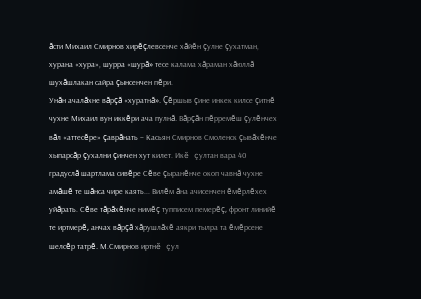ăсти Михаил Смирнов хирĕçлевсенче хăйĕн çулне çухатман, хурана «хура», шурра «шурă» тесе калама хăраман хăюллă шухăшлакан сайра çынсенчен пĕри.
Унăн ачалăхне вăрçă «хуратнă». Çĕршыв çине инкек килсе çитнĕ чухне Михаил вун иккĕри ача пулнă. Вăрçăн пĕрремĕш çулĕнчех вăл «аттесĕре» çаврăнать – Касьян Смирнов Смоленск çывăхĕнче хыпарсăр çухални çинчен хут килет. Икĕ çултан вара 40 градуслă шартлама сивĕре Сĕве çыранĕнче окоп чавнă чухне амăшĕ те шăнса чире каять... Вилĕм ăна ачисенчен ĕмĕрлĕхех уйăрать. Сĕве тăрăхĕнче нимĕç тупписем пемерĕç, фронт линийĕ те иртмерĕ, анчах вăрçă хăрушлăхĕ аякри тылра та ĕмĕрсене шелсĕр татрĕ. М.Смирнов иртнĕ çул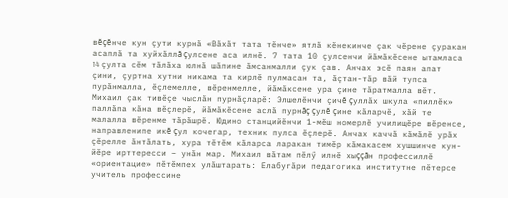вĕçĕнче кун çути курнă «Вăхăт тата тĕнче» ятлă кĕнекинче çак чĕрене çуракан асаплă та хуйхăллă çулсене аса илнĕ. 7 тата 10 çулсенчи йăмăкĕсене ытамласа 14 çулта сĕм тăлăха юлнă шăпине ăмсанмалли çук çав. Анчах эсĕ паян апат çини, çуртна хутни никама та кирлĕ пулмасан та, ăçтан-тăр вăй тупса пурăнмалла, ĕçлемелле, вĕренмелле, йăмăксене ура çине тăратмалла вĕт.
Михаил çак тивĕçе чыслăн пурнăçларĕ: Элшелĕнчи çичĕ çуллăх шкула «пиллĕк» паллăпа кăна вĕçлерĕ, йăмăкĕсене аслă пурнăç çулĕ çине кăларчĕ, хăй те малалла вĕренме тăрăшрĕ. Юдино станцийĕнчи 1-мĕш номерлĕ училищĕре вĕренсе, направленипе икĕ çул кочегар, техник пулса ĕçлерĕ. Анчах каччă кăмăлĕ урăх çĕрелле ăнтăлать, хура тĕтĕм кăларса ларакан тимĕр кăмакасем хушшинче кун-йĕре ирттересси – унăн мар. Михаил вăтам пĕлӳ илнĕ хыççăн профессиллĕ «ориентацие» пĕтĕмпех улăштарать: Елабугăри педагогика институтне пĕтерсе учитель профессине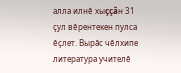алла илнĕ хыççăн 31 çул вĕрентекен пулса ĕçлет. Вырăс чĕлхипе литература учителĕ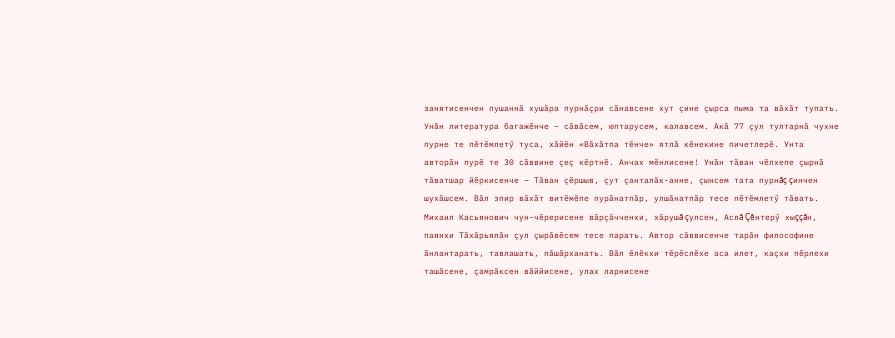занятисенчен пушаннă хушăра пурнăçри сăнавсене хут çине çырса пыма та вăхăт тупать. Унăн литература багажĕнче – сăвăсем, юптарусем, калавсем. Акă 77 çул тултарнă чухне пурне те пĕтĕмлетӳ туса, хăйĕн «Вăхăтпа тĕнче» ятлă кĕнекине пичетлерĕ. Унта авторăн пурĕ те 30 сăввине çеç кĕртнĕ. Анчах мĕнлисене! Унăн тăван чĕлхепе çырнă тăватшар йĕркисенче – Тăван çĕршыв, çут çанталăк-анне, çынсем тата пурнăç çинчен шухăшсем. Вăл эпир вăхăт витĕмĕпе пурăнатпăр, улшăнатпăр тесе пĕтĕмлетӳ тăвать. Михаил Касьянович чун-чĕрерисене вăрçăчченхи, хăрушă çулсен, Аслă Çĕнтерӳ хыççăн, паянхи Тăхăрьялăн çул çырăвĕсем тесе парать. Автор сăввисенче тарăн философине ăнлантарать, тавлашать, пăшăрханать. Вăл ĕлĕкхи тĕрĕслĕхе аса илет, каçхи пĕрлехи ташăсене, çамрăксен вăййисене, улах ларнисене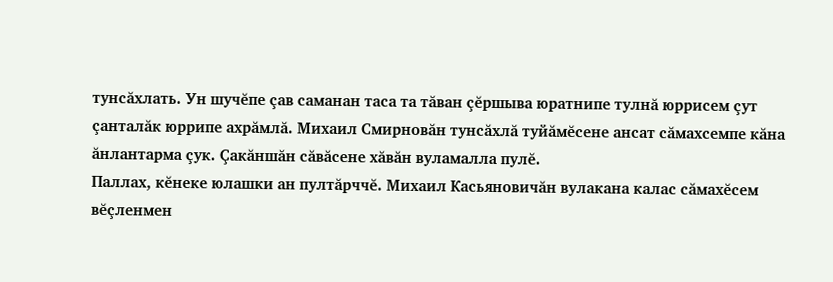тунсăхлать. Ун шучĕпе çав саманан таса та тăван çĕршыва юратнипе тулнă юррисем çут çанталăк юррипе ахрăмлă. Михаил Смирновăн тунсăхлă туйăмĕсене ансат сăмахсемпе кăна ăнлантарма çук. Çакăншăн сăвăсене хăвăн вуламалла пулĕ.
Паллах, кĕнеке юлашки ан пултăрччĕ. Михаил Касьяновичăн вулакана калас сăмахĕсем вĕçленмен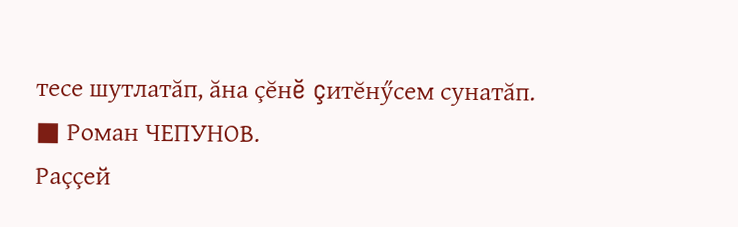тесе шутлатăп, ăна çĕнĕ çитĕнӳсем сунатăп.
■ Роман ЧЕПУНОВ.
Раççей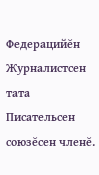Федерацийĕн Журналистсен тата Писательсен союзĕсен членĕ.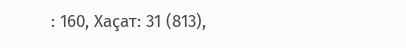: 160, Хаçат: 31 (813),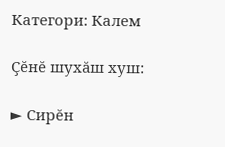Категори: Калем

Çĕнĕ шухăш хуш:

► Сирĕн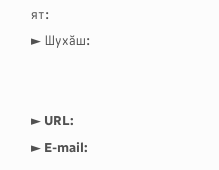ят:
► Шухăш:


► URL:
► E-mail: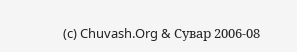(c) Chuvash.Org & Сувар 2006-08